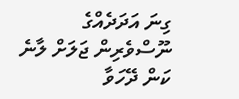ގިނަ އަދަދެއްގެ ނޫސްވެރިން ޖަލަށް ލާނެ ކަން ދޭހަވާ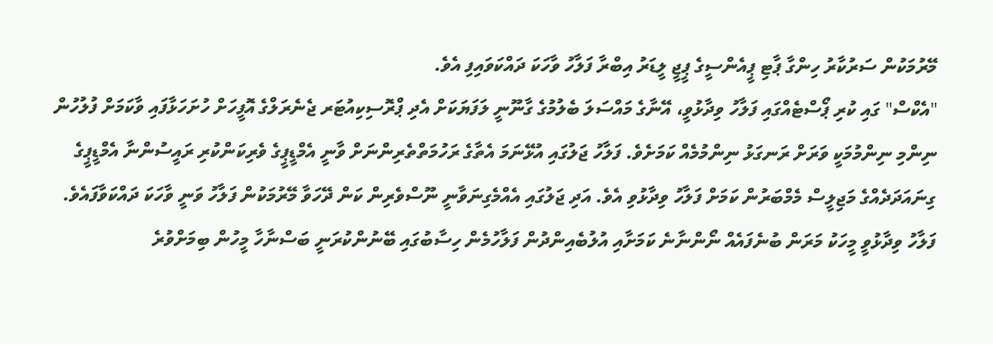މޭރުމަކުން ސަރުކާރު ހިންގާ ޕާޓި ޕީއެންސީގެ ޕީޖީ ލީޑަރު އިބްރާ ފަލާހު ވާހަކަ ދައްކަވައިފި އެވެ.
"އެކްސް" ގައި ކުރި ޕޯސްޓެއްގައި ފަލާހު ވިދާޅުވީ، އޭނާގެ މައްސަލަ ބެލުމުގެ ގާނޫނީ ލަފަޔަކަށް އެދި ޕްރޮސިކިއުޓަރ ޖެނެރަލްގެ އޮފީހަށް ހުށަހަޅާފައި ވާކަމަށް ފުލުހުން ނިންމި ނިންމުމަކީ ވަރަށް ރަނގަޅު ނިންމުމެއް ކަމަށެވެ. ފަލާހު ޖަލުގައި އުޅޭނަމަ އެތާގެ ރަހުމަތްތެރިންނަށް ވާނީ އެމްޑީޕީގެ ވެރިކަންކުރި ރައީސުންނާ އެމްޑީޕީގެ ގިނައަދަދެއްގެ މަޖިލީސް މެމްބަރުން ކަމަށް ފަލާހު ވިދާޅުވި އެވެ. އަދި ޖަލުގައި އެއްމެގިނަވާނީ ނޫސްވެރިން ކަން ދޭހަވާ މޭރުމަކުން ފަލާހު ވަނީ ވާހަކަ ދައްކަވާފައެވެ.
ފަލާހު ވިދާޅުވީ މީހަކު މަރަން ބުނެފައެއް ނޯންނާނެ ކަމަށާއި އުލުބެއިންދުން ފަލާހުމެން ހިސާބުގައި ބޭނުންކުރަނީ ބަސްނާހާ މީހުން ބިމަށްވުރެ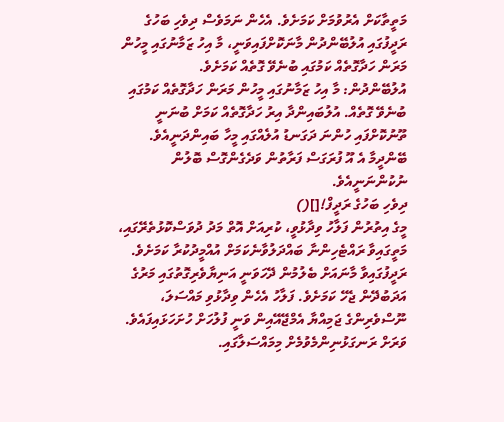މަތީތާކަށް އެރުވުމަށް ކަމަށެވެ. އެހެން ނަމަވެސް ދިވެހި ބަހުގެ ރަދީފުގައި އުލުބޭންދުން މާނަކޮށްފައިވަނީ، މާ އިހު ޒަމާނުގައި މީހުން މަރަން ހަދާގޮތެއް ކަމުގައި ބުނެވޭ ގޮތެއް ކަމަށެވެ.
އުލުބޭންދުން: މާ އިހު ޒަމާނުގައި މީހުން މަރަން ހަދާގޮތެއް ކަމުގައި ބުނެވޭ ގޮތެއް. އުލުބައިންދާ އިރު ހަދާގޮތެއް ކަމަށް ބުނަނީ ތޫނުކޮށްފައި ހުންނަ ދަގަނޑު އުލެއްގައި މީހާ ބައިންދަނީއެވެ. ބޭންދީމާ އެ އޫ ފުރަގަސް ފަރާތުން ވަދެގެންގޮސް ބޮލުން ނުކުންނަނީއެވެ.
ދިވެހި ބަހުގެ ރަދީފް![]()
މީގެ އިތުރުން ފަލާހު ވިދާޅުވީ، ކުރިއަށް އޮތް މަދު ދުވަސްކޮޅުތެރޭގައި، މަތީގައިވާ ރައްޓެހިންނާ ބައްދަލުވާނެކަމަށް އުއްމީދުކުރާ ކަމަށެވެ. ރަދީފުގައިވާ މާނައަށް ބެލުމުން ދޭހަވަނީ އަނިޔާވެރިގޮތުގައި މަރުގެ އަދަބުދޭން ޖެހޭ ކަމަށެވެ. ފަލާހު އެހެން ވިދާޅުވި މައްސަލަ، ނޫސްވެރިންގެ ޖަމިއްޔާ އެމްޖޭއޭއިން ވަނީ ފުލުހަށް ހުށަހަޅައިފައެވެ.
ވަރަށް ރަނގަޅުނިންމެވުމެށް މިމައްސަލާގައި.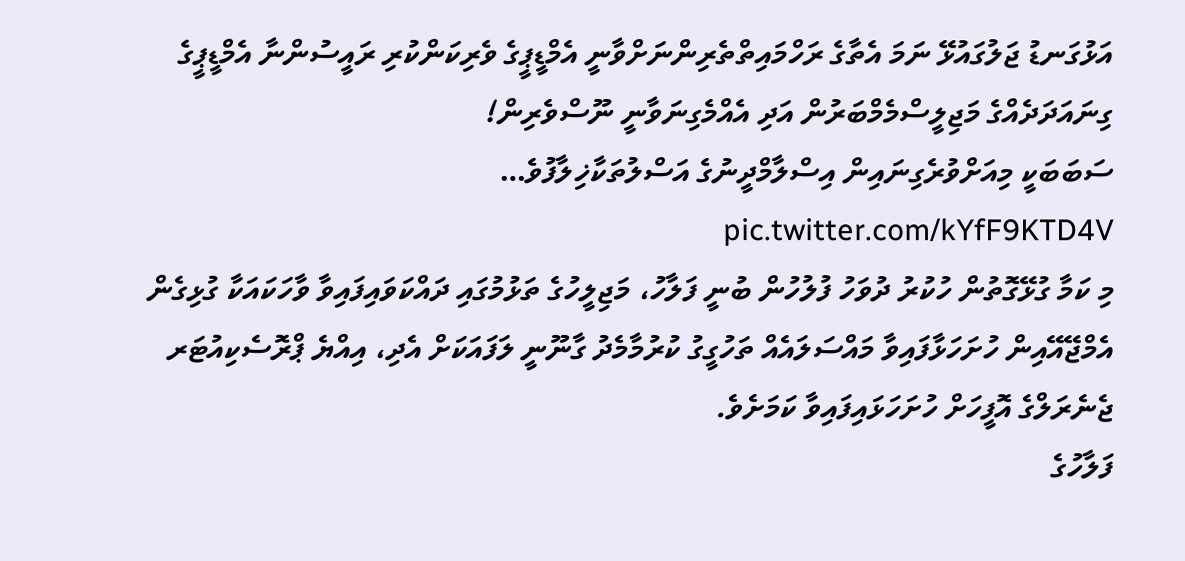އަޅުގަނޑު ޖަލުގައުޅޭ ނަމަ އެތާގެ ރަހްމައިތްތެރިންނަށްވާނީ އެމްޑީޕީގެ ވެރިކަންކުރި ރައީސުންނާ އެމްޑީޕީގެ ގިނައަދަދެއްގެ މަޖިލީސްމެމްބަރުން އަދި އެއްމެގިނަވާނީ ނޫސްވެރިން!
ސަބަބަކީ މިއަށްވުރެގިނައިން އިސްލާމްދީނުގެ އަސްލުތަކާޚިލާފުވެ… pic.twitter.com/kYfF9KTD4V
މި ކަމާ ގުޅޭގޮތުން ހުކުރު ދުވަހު ފުލުހުން ބުނީ ފަލާހު، މަޖިލީހުގެ ތަޅުމުގައި ދައްކަވައިފައިވާ ވާހަކައަކާ ގުޅިގެން އެމްޖޭއޭއިން ހުށަހަޅާފައިވާ މައްސަލައެއް ތަހުގީގު ކުރުމާމެދު ގާނޫނީ ލަފައަކަށް އެދި، އިއްޔެ ޕްރޮސެކިއުޓަރ ޖެނެރަލްގެ އޮފީހަށް ހުށަހަޅައިފައިވާ ކަމަށެވެ.
ފަލާހުގެ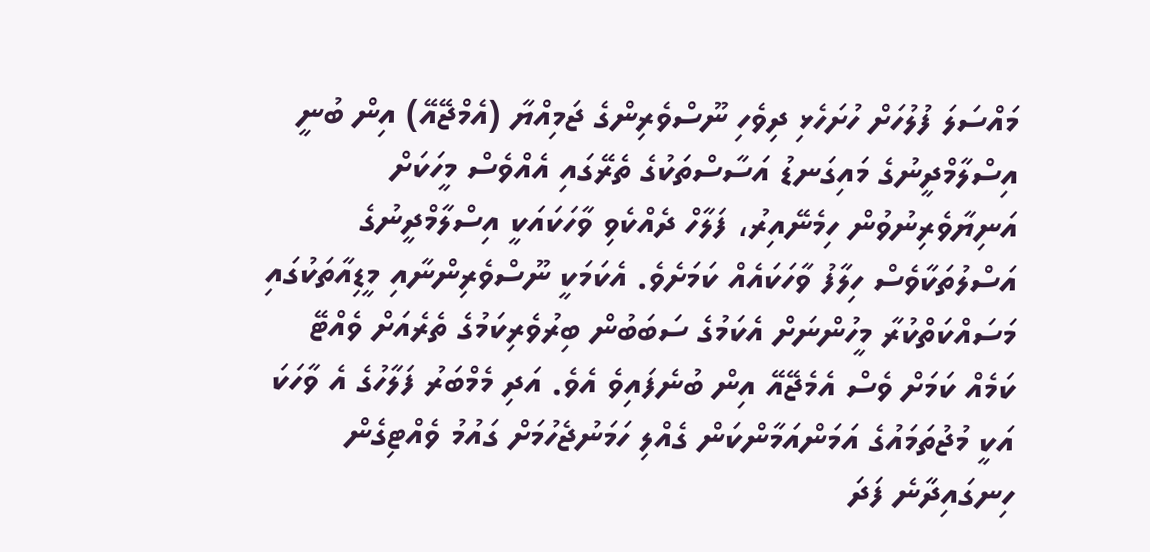މައްސަލަ ފުލުހަށް ހުށަހެޅި ދިވެހި ނޫސްވެރިންގެ ޖަމިއްޔާ (އެމްޖޭއޭ) އިން ބުނީ އިސްލާމްދީނުގެ މައިގަނޑު އަސާސްތަކުގެ ތެރޭގައި އެއްވެސް މީހަކަށް އަނިޔާވެރިނުވުން ހިމެނޭއިރު، ފަލާހް ދެއްކެވި ވާހަކައަކީ އިސްލާމްދީނުގެ އަސްލުތަކާވެސް ހިލާފު ވާހަކައެއް ކަމަށެވެ. އެކަމަކީ ނޫސްވެރިންނާއި މީޑިއާތަކުގައި މަސައްކަތްކުރާ މީހުންނަށް އެކަމުގެ ސަބަބުން ބިރުވެރިކަމުގެ ތެރެއަށް ވެއްޓޭ ކަމެއް ކަމަށް ވެސް އެމެޖޭއޭ އިން ބުނެފައިވެ އެވެ. އަދި މެމްބަރު ފަލާހުގެ އެ ވާހަކަ އަކީ މުޖުތަމައުގެ އަމަންއަމާންކަން ގެއްލި ހަމަނުޖެހުމަށް ގައުމު ވެއްޓިގެން ހިނގައިދާނެ ފަދަ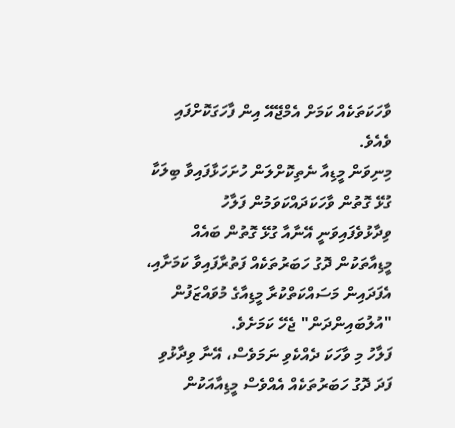ވާހަކަތަކެއް ކަމަށް އެމްޖޭއޭ އިން ފާހަގަކޮށްފައި ވެއެވެ.
މިނިވަން މީޑިއާ ނެތިކޮށްލަން ހުށަހަޅާފައިވާ ބިލަކާ ގުޅޭ ގޮތުން ވާހަކަދައްކަވަމުން ފަލާހު ވިދާޅުވެފައިވަނީ އޭނާއާ ގުޅޭ ގޮތުން ބައެއް މީޑިއާތަކުން ދޮގު ހަބަރުތަކެއް ފަތުރާފައިވާ ކަމަށާއި، އެފަދައިން މަސައްކަތްކުރާ މީޑިއާގެ މުވައްޒަފުން "އުލުބައިންދަން" ޖެހޭ ކަމަށެވެ.
ފަލާހު މި ވާހަކަ ދެއްކެވި ނަމަވެސް، އޭނާ ވިދާޅުވި ފަދަ ދޮގު ހަބަރުތަކެއް އެއްވެސް މީޑިއާއަކުން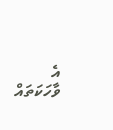އެ ވާހަކަތައް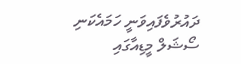ދައުރުވެފައިވަނީ ހަމައެކަނި ސޯޝަލް މީޑިއާގައި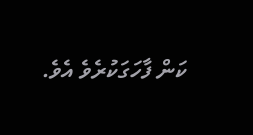ކަން ފާހަގަކުރެވެ އެވެ.